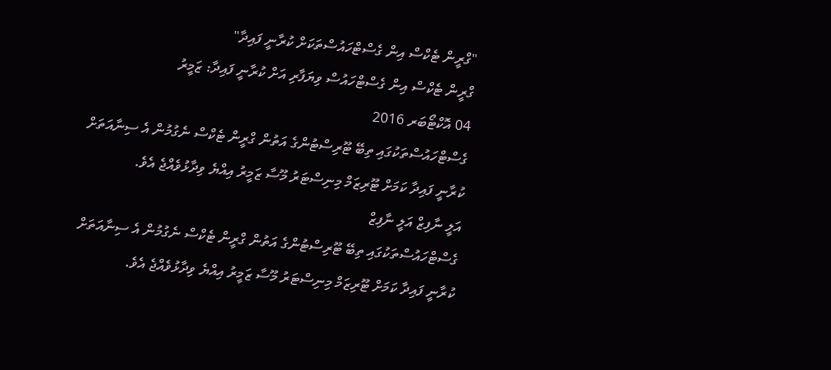"ގްރީން ޓެކްސް އިން ގެސްޓްހައުސްތަކަށް ކުރާނީ ފައިދާ"
ގްރީން ޓެކްސް އިން ގެސްޓްހައުސް ވިޔަފާރި އަށް ކުރާނީ ފައިދާ: ޒަމީރު
04 އޮކްޓޯބަރ 2016
ގެސްޓްހައުސްތަކުގައި ތިބޭ ޓޫރިސްޓުންގެ އަތުން ގްރީން ޓެކްސް ނެގުމުން އެ ސިނާއަތަށް ކުރާނީ ފައިދާ ކަމަށް ޓޫރިޒަމް މިނިސްޓަރު މޫސާ ޒަމީރު އިއްޔެ ވިދާޅުވެއްޖެ އެވެ.
އަލީ ނާފިޒް އަލީ ނާފިޒް
ގެސްޓްހައުސްތަކުގައި ތިބޭ ޓޫރިސްޓުންގެ އަތުން ގްރީން ޓެކްސް ނެގުމުން އެ ސިނާއަތަށް ކުރާނީ ފައިދާ ކަމަށް ޓޫރިޒަމް މިނިސްޓަރު މޫސާ ޒަމީރު އިއްޔެ ވިދާޅުވެއްޖެ އެވެ.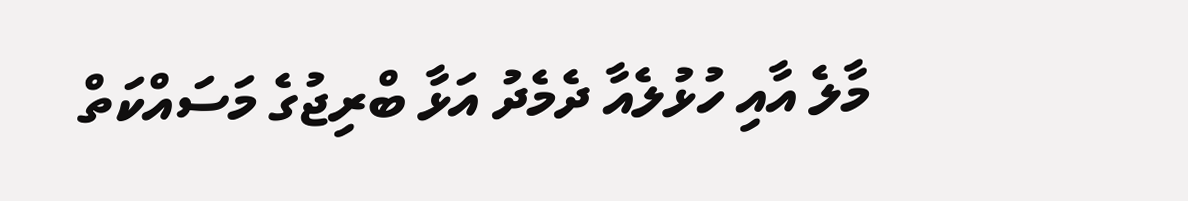މާލެ އާއި ހުޅުލެއާ ދެމެދު އަޅާ ބްރިޖުގެ މަސައްކަތް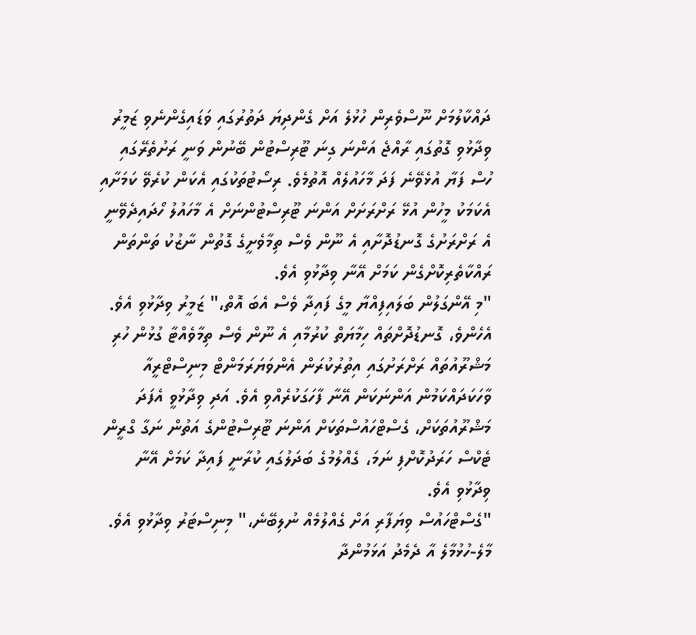ދައްކާލުމަށް ނޫސްވެރިން ހުޅުލެ އަށް ގެންދިޔަ ދަތުރުގައި ވަޑައިގެންނެވި ޒަމީރު ވިދާޅުވި ގޮތުގައި ރާއްޖެ އަންނަ ގިނަ ޓޫރިސްޓުން ބޭނުން ވަނީ ރަށުތެރޭގައި ހުސް ފަޔާ އުޅެވޭނެ ފަދަ މާހައުލެއް އޮތުމެވެ. ރިސޯޓުތަކުގައި އެކަން ކުރެވޭ ކަމަށާއި އެކަމަކު މީހުން އުޅޭ ރަށްރަށަށް އަންނަ ޓޫރިސްޓުންނަށް އެ މާހައުލު ހޯދައިދެވޭނީ އެ ރަށްރަށުގެ ގޮނޑުދޮށާއި އެ ނޫން ވެސް ތިމާވެށީގެ ގޮތުން ނާޒުކު ތަންތަން ރައްކާތެރިކޮށްގެން ކަމަށް އޭނާ ވިދާޅުވި އެވެ.
"މި އޭންގަލުން ބަލައިފިއްޔާ މީގެ ފައިދާ ވެސް އެބަ އޮތް،" ޒަމީރު ވިދާޅުވި އެވެ.
އެހެންވެ، ގޮނޑުދޮށްތައް ހިމާޔަތް ކުރުމާއި އެ ނޫން ވެސް ތިމާވެއްޓާ ގުޅުން ހުރި މަޝްރޫއުތައް ރަށްރަށުގައި އިތުރުކުރަން އެންވަޔަރަމަންޓް މިނިސްޓްރީއާ ވާހަކަދައްކަމުން އަންނަކަން އޭނާ ފާހަގަކުރެއްވި އެވެ. އަދި ވިދާޅުވީ އެފަދަ މަޝްރޫއުތަކަށް، ގެސްޓްހައުސްތަކަށް އަންނަ ޓޫރިސްޓުންގެ އަތުން ނަގާ ގްރީން ޓެކްސް ހަރަދުކޮށްފި ނަމަ، ގެއްލުމުގެ ބަދަލުގައި ކުރާނީ ފައިދާ ކަމަށް އޭނާ ވިދާޅުވި އެވެ.
"ގެސްޓްހައުސް ވިޔަފާރި އަށް ގެއްލުމެއް ނުލިބޭނެ،" މިނިސްޓަރު ވިދާޅުވި އެވެ.
މާލެ-ހުޅުމާލެ އާ ދެމެދު އަޅަމުންދާ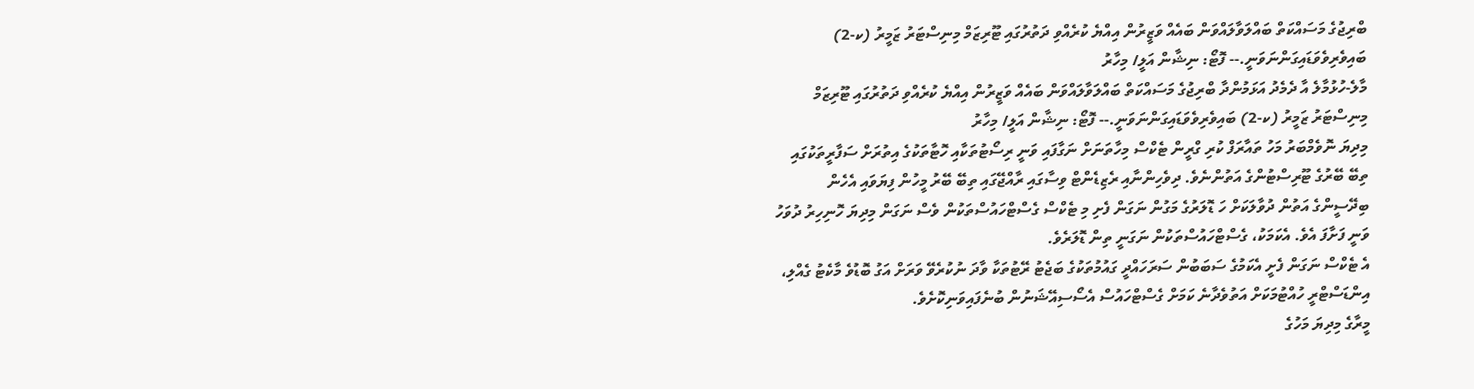ބްރިޖުގެ މަސައްކަތް ބައްލަވާލައްވަން ބައެއް ވަޒީރުން އިއްޔެ ކުރެއްވި ދަތުރުގައި ޓޫރިޒަމް މިނިސްޓަރު ޒަމީރު (ކ-2) ބައިވެރިވެވަޑައިގަންނަވަނީ.-- ފޮޓޯ: ނިޝާން އަލީ/ މިހާރު
މާލެ-ހުޅުމާލެ އާ ދެމެދު އަޅަމުންދާ ބްރިޖުގެ މަސައްކަތް ބައްލަވާލައްވަން ބައެއް ވަޒީރުން އިއްޔެ ކުރެއްވި ދަތުރުގައި ޓޫރިޒަމް މިނިސްޓަރު ޒަމީރު (ކ-2) ބައިވެރިވެވަޑައިގަންނަވަނީ.-- ފޮޓޯ: ނިޝާން އަލީ/ މިހާރު
މިދިޔަ ނޮވެމްބަރު މަހު ތައާރަފް ކުރި ގްރީން ޓެކްސް މިހާތަނަށް ނަގާފައި ވަނީ ރިސޯޓުތަކާއި ހޮޓާތަކުގެ އިތުރަށް ސަފާރީތަކުގައި ތިބޭ ބޭރުގެ ޓޫރިސްޓުންގެ އަތުންނެވެ. ދިވެހިންނާއި ރެޒިޑެންޓް ވިސާގައި ރާއްޖޭގައި ތިބޭ ބޭރު މީހުން ފިޔަވައި އެހެން ބިދޭސީންގެ އަތުން ދުވާލަކަށް ހަ ޑޮލަރުގެ މަގުން ނަގަން ފެށި މި ޓެކްސް ގެސްޓްހައުސްތަކުން ވެސް ނަގަން މިދިޔަ ހޮނިހިރު ދުވަހު ވަނީ ފަށާފަ އެވެ. އެކަމަކު، ގެސްޓްހައުސްތަކުން ނަގަނީ ތިން ޑޮލަރެވެ.
އެ ޓެކްސް ނަގަން ފެށީ އެކަމުގެ ސަބަބުން ސަރަހައްދީ ގައުމުތަކުގެ ބަޖެޓު ރޭޓުތަކާ ވާދަ ނުކުރެވޭ ވަރަށް އަގު ބޮޑުވެ މާކެޓު ގެއްލި، އިންޑަސްޓްރީ ހުއްޓުމަކަށް އަތުވެދާނެ ކަމަށް ގެސްޓްހައުސް އެސޯސިއޭޝަނުން ބުނެފައިވަނިކޮށެވެ.
މީރާގެ މިދިޔަ މަހުގެ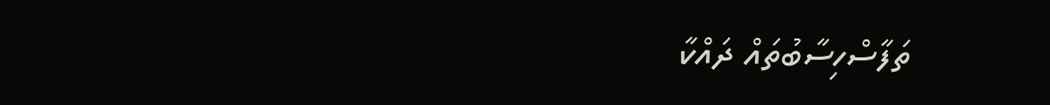ތަފާސްހިސާބުތައް ދައްކާ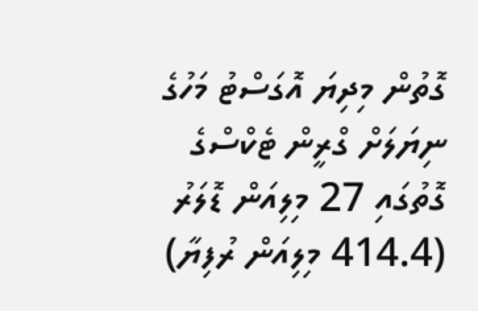ގޮތުން މިދިޔަ އޮގަސްޓު މަހުގެ ނިޔަލަށް ގްރީން ޓެކްސްގެ ގޮތުގައި 27 މިލިއަން ޑޮލަރު (414.4 މިލިއަން ރުފިޔާ)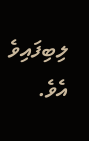ލިބިފައިވެ އެވެ.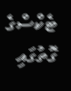ޓެކްސްގެ ގޮތުގައި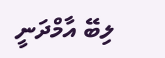ލިބޭ އާމްދަނީ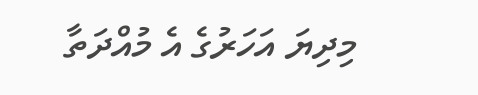މިދިޔަ އަހަރުގެ އެ މުއްދަތާ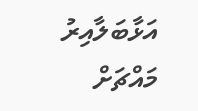އަޅާބަލާއިރު މައްޗަށް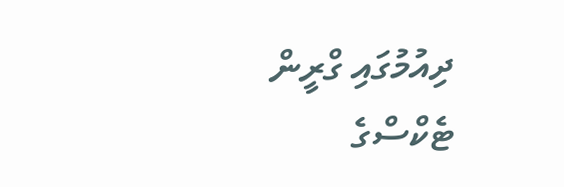ދިއުމުގައި ގްރީން ޓެކްސްގެ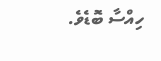ހިއްސާ ބޮޑެވެ.